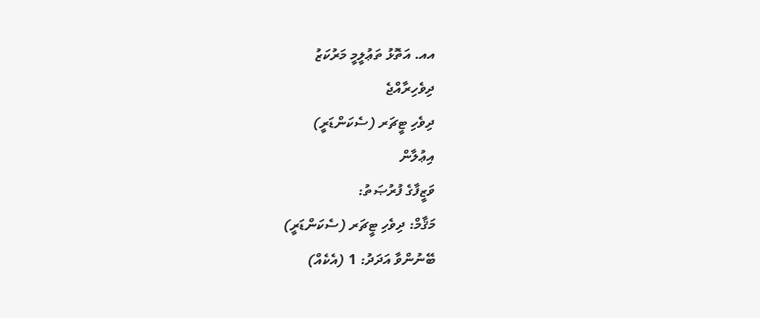އއ. އަތޮޅު ތަޢުލީމީ މަރުކަޒު
ދިވެހިރާއްޖެ
ދިވެހި ޓީޗަރ (ސެކަންޑަރީ)
އިޢުލާން
ވަޒީފާގެ ފުރުޞަތު:
މަޤާމް: ދިވެހި ޓީޗަރ (ސެކަންޑަރީ)
ބޭނުންވާ އަދަދު: 1 (އެކެއް)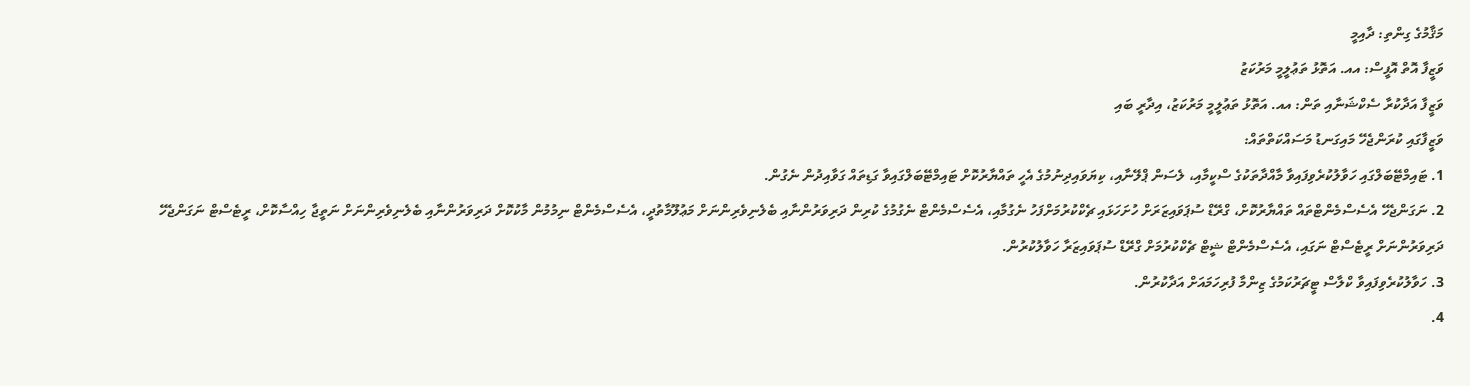މަޤާމުގެ ގިންތި: ދާއިމީ
ވަޒީފާ އޮތް އޮފީސް: އއ. އަތޮޅު ތަޢުލީމީ މަރުކަޒު
ވަޒީފާ އަދާކުރާ ސެކްޝަނާއި ތަން: އއ. އަތޮޅު ތަޢުލީމީ މަރުކަޒު، އިދާރީ ބައި
ވަޒީފާގައި ކުރަންޖެހޭ މައިގަނޑު މަސައްކަތްތައް:
1. ޓައިމްޓޭބަލްގައި ހަވާލުކުރެވިފައިވާ މާއްދާތަކުގެ ސްކީމާއި، ލެސަން ޕްލޭނާއި، ކިޔަވައިދިނުމުގެ އެހީ ތައްޔާރުކޮށް ޓައިމްޓޭބަލްގައިވާ ގަޑިތައް ގަވާއިދުން ނެގުން.
2. ނަގަންޖެހޭ އެސެސްމެންޓްތައް ތައްޔާރުކޮށް، ގްރޭޑް ސުޕަވައިޒަރަށް ހުށަހަޅައި ޗެކްކުރުމަށްފަހު ނެގުމާއި، އެސެސްމެންޓް ނެގުމުގެ ކުރިން ދަރިވަރުންނާއި ބެލެނިވެރިންނަށް މަޢުލޫމާތުދީ، އެސެސްމެންޓް ނިމުމުން މާކުކޮށް ދަރިވަރުންނާއި ބެލެނިވެރިންނަށް ނަތީޖާ ހިއްސާކޮށް، ރީޓެސްޓް ނަގަންޖެހޭ ދަރިވަރުންނަށް ރީޓެސްޓް ނަގައި، އެސެސްމެންޓް ޝީޓް ޗެކްކުރުމަށް ގްރޭޑް ސުޕަވައިޒަރާ ހަވާލުކުރުން.
3. ހަވާލުކުރެވިފައިވާ ކްލާސް ޓީޗަރުކަމުގެ ޒިންމާ ފުރިހަމައަށް އަދާކުރުން.
4.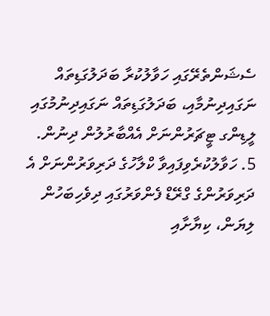ސެޝަންތެރޭގައި ހަވާލުކުރާ ބަދަލުގަޑިތައް ނަގައިދިނުމާއި، ބަދަލުގަޑިތައް ނަގައިދިނުމުގައި ލީޑިންގ ޓީޗަރުންނަށް އެއްބާރުލުން ދިނުން.
5. ހަވާލުކުރެވިފައިވާ ކްލާހުގެ ދަރިވަރުންނަށް އެ ދަރިވަރުންގެ ގްރޭޑް ފެންވަރުގައި ދިވެހިބަހުން ލިޔަން، ކިޔާށާއި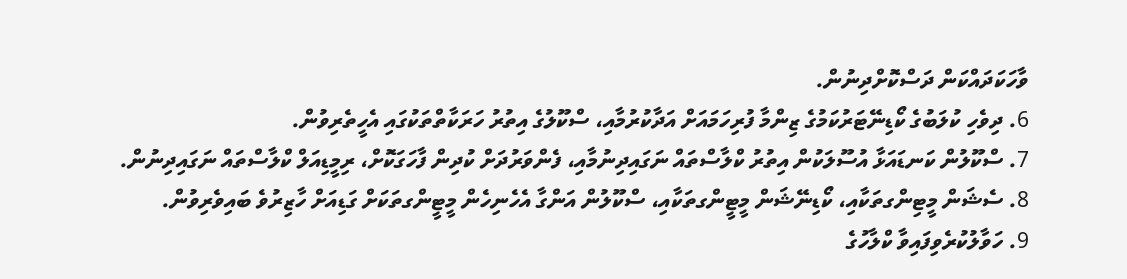ވާހަކަދައްކަން ދަސްކޮށްދިނުން.
6. ދިވެހި ކުލަބުގެ ކޯޑިނޭޓަރުކަމުގެ ޒިންމާ ފުރިހަމައަށް އަދާކުރުމާއި، ސްކޫލުގެ އިތުރު ހަރަކާތްތަކުގައި އެހީތެރިވުން.
7. ސްކޫލުން ކަނޑައަޅާ އުސޫލަކުން އިތުރު ކްލާސްތައް ނަގައިދިނުމާއި، ފެންވަރުދަށް ކުދިން ފާހަގަކޮށް، ރިމީޑިއަލް ކްލާސްތައް ނަގައިދިނުން.
8. ސެޝަން މީޓިންގތަކާއި، ކޯޑިނޭޝަން މީޓީންގތަކާއި، ސްކޫލުން އަންގާ އެހެނިހެން މީޓީންގތަކަށް ގަޑިއަށް ހާޒިރުވެ ބައިވެރިވުން.
9. ހަވާލުކުރެވިފައިވާ ކްލާހުގެ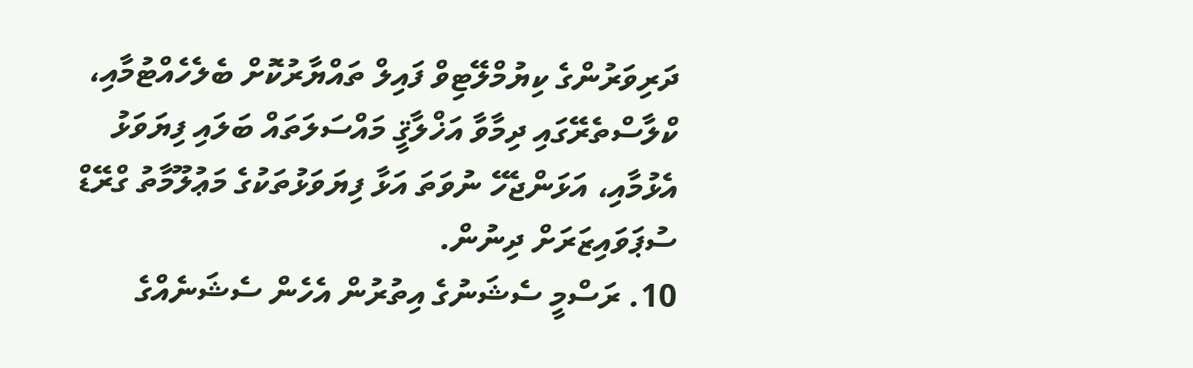ދަރިވަރުންގެ ކިޔުމްލޭޓިވް ފައިލް ތައްޔާރުކޮށް ބެލެހެއްޓުމާއި، ކްލާސްތެރޭގައި ދިމާވާ އަޚްލާޤީ މައްސަލަތައް ބަލައި ފިޔަވަޅު އެޅުމާއި، އަޅަންޖެހޭ ނުވަތަ އަޅާ ފިޔަވަޅުތަކުގެ މަޢުލޫމާތު ގްރޭޑް ސުޕަވައިޒަރަށް ދިނުން.
10. ރަސްމީ ސެޝަނުގެ އިތުރުން އެހެން ސެޝަނެއްގެ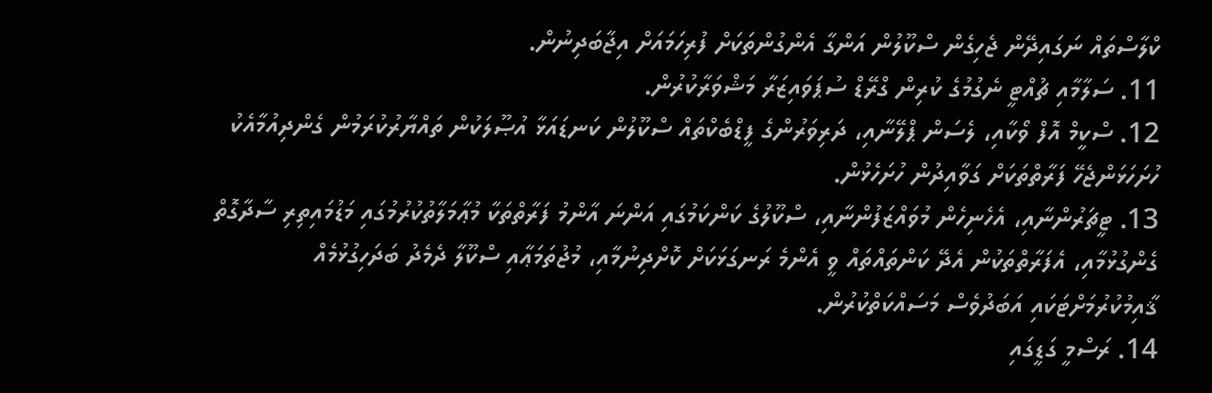ކްލާސްތައް ނަގައިދޭން ޖެހިގެން ސްކޫލުން އަންގާ އެންގުންތަކަށް ފުރިހަމައަށް އިޖާބަދިނުން.
11. ސަލާމާއި ޗުއްޓީ ނެގުމުގެ ކުރިން ގްރޭޑް ސުޕަވައިޒަރާ މަޝްވަރާކުރުން.
12. ސްކީމް އޮފް ވޯކާއި، ލެސަން ޕްލޭނާއި، ދަރިވަރުންގެ ފީޑްބެކްތައް ސްކޫލުން ކަނޑައަޅާ އުޞޫލަކުން ތައްޔާރުކުރަމުން ގެންދިއުމާއެކު ހުށަހަޅަންޖެހޭ ފަރާތްތަކަށް ގަވާއިދުން ހުށަހެޅުން.
13. ޓީޗަރުންނާއި، އެހެނިހެން މުވައްޒަފުންނާއި، ސްކޫލުގެ ކަންކަމުގައި އަންނަ އާންމު ފަރާތްތަކާ މުޢާމަލާތުކުރުމުގައި މަޑުމައިތިރި ސާދާގޮތް ގެންގުޅުމާއި، އެފަރާތްތަކުން އެދޭ ކަންތައްތައް ވީ އެންމެ ރަނގަޅަކަށް ކޮށްދިނުމާއި، މުޖުތަމަޢާއި ސްކޫލާ ދެމެދު ބަދަހިގުޅުމެއް ޤާއިމުކުރުމަށްޓަކައި އަބަދުވެސް މަސައްކަތްކުރުން.
14. ރަސްމީ ގަޑީގައި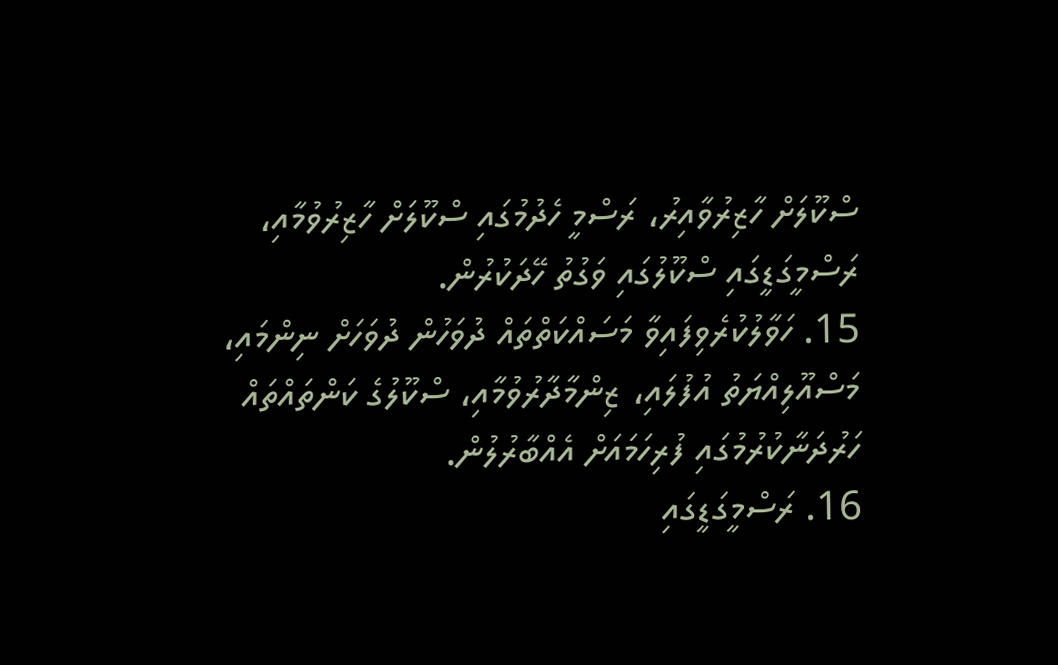ސްކޫލަށް ހާޒިރުވާއިރު، ރަސްމީ ހެދުމުގައި ސްކޫލަށް ހާޒިރުވުމާއި، ރަސްމީގަޑީގައި ސްކޫލުގައި ވަގުތު ހޭދަކުރުން.
15. ހަވާލުކުރެވިފައިވާ މަސައްކަތްތައް ދުވަހުން ދުވަހަށް ނިންމައި، މަސްއޫލިއްޔަތު އުފުލައި، ޒިންމާދާރުވުމާއި، ސްކޫލުގެ ކަންތައްތައް ހަރުދަނާކުރުމުގައި ފުރިހަމައަށް އެއްބާރުލުން.
16. ރަސްމީގަޑީގައި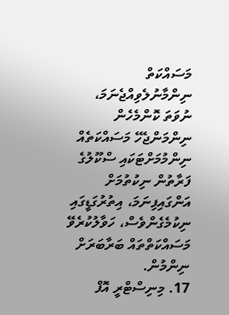މަސައްކަތް ނިންމާނުލެވިއްޖެނަމަ، ނުވަތަ ކޮންމެހެން ނިންމަންޖެހޭ މަސައްކަތެއް ނިންމުމަށްޓަކައި ސްކޫލުގެ ފަރާތުން ނިކުތުމަށް އަންގައިފިނަމަ، އިތުރުގަޑީގައި ނިކުމެގެންވެސް، ހަވާލުކުރެވޭ މަސައްކަތްތައް ބަރާބަރަށް ނިންމުން.
17. މިނިސްޓްރީ އޮފް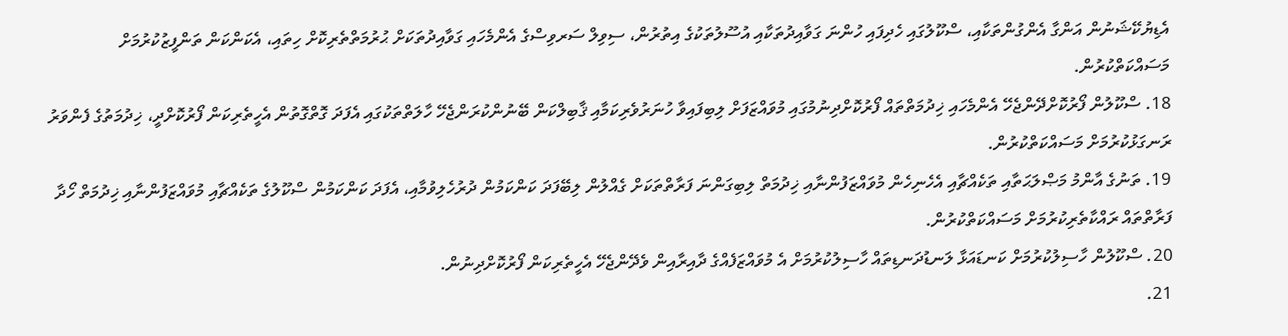އެޑިޔުކޭޝަނުން އަންގާ އެންގުންތަކާއި، ސްކޫލުގައި ހެދިފައި ހުންނަ ގަވާއިދުތަކާއި އުސޫލުތަކުގެ އިތުރުން، ސިވިލް ސަރވިސްގެ އެންމެހައި ގަވާއިދުތަކަށް ޙުރުމަތްތެރިކޮށް ހިތައި، އެކަންކަން ތަންފީޒުކުރުމަށް މަސައްކަތްކުރުން.
18. ސްކޫލުން ފޯރުކޮށްދޭންޖެހޭ އެންމެހައި ޚިދުމަތްތައް ފޯރުކޮށްދިނުމުގައި މުވައްޒަފަށް ލިބިފައިވާ ހުނަރުވެރިކަމާއި ޤާބިލްކަން ބޭނުންކުރަންޖެހޭ ހާލަތްތަކުގައި އެފަދަ ގޮތްގޮތުން އެހީތެރިކަން ފޯރުކޮށްދީ، ޚިދުމަތުގެ ފެންވަރު ރަނގަޅުކުރުމަށް މަސައްކަތްކުރުން.
19. ތަނުގެ އާންމު މަޞްލަޙަތާއި ތަކެއްޗާއި އެހެނިހެން މުވައްޒަފުންނާއި ޚިދުމަތް ލިބިގަންނަ ފަރާތްތަކަށް ގެއްލުން ލިބޭފަދަ ކަންކަމުން ދުރުހެލިވުމާއި، އެފަދަ ކަންކަމުން ސްކޫލުގެ ތަކެއްޗާއި މުވައްޒަފުންނާއި ޚިދުމަތް ހޯދާ ފަރާތްތައް ރައްކާތެރިކުރުމަށް މަސައްކަތްކުރުން.
20. ސްކޫލުން ހާސިލުކުރުމަށް ކަނޑައަޅާ ލަނޑުދަނޑިތައް ހާސިލުކުރުމަށް އެ މުވައްޒަފެއްގެ ދާއިރާއިން ވެދޭންޖެހޭ އެހީތެރިކަން ފޯރުކޮށްދިނުން.
21.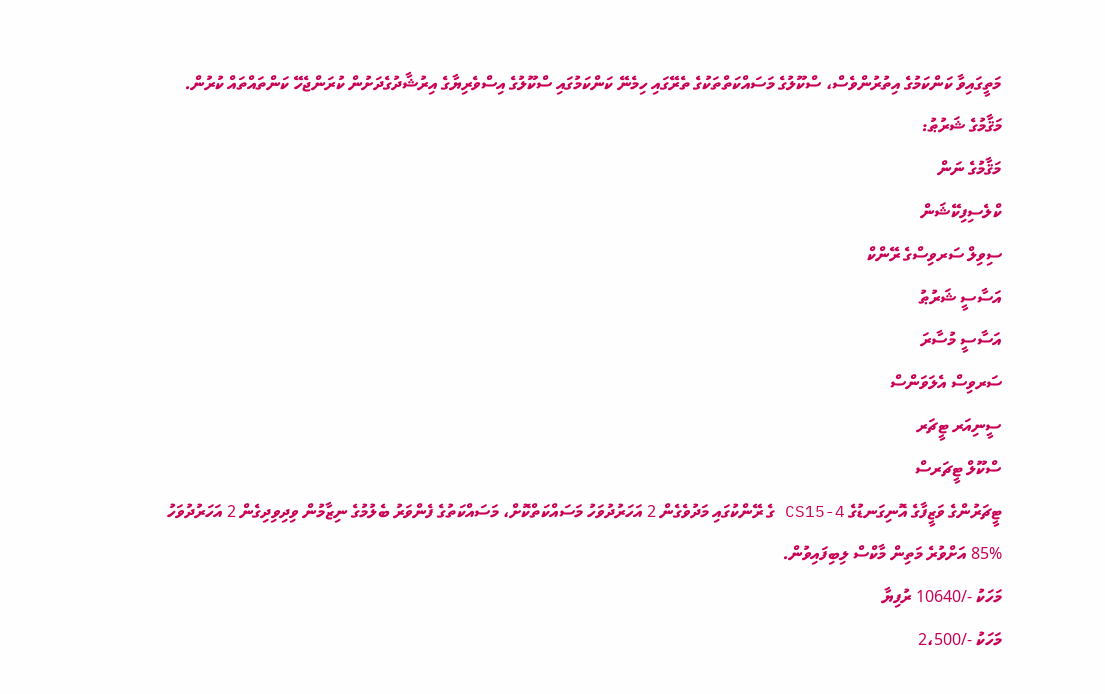މަތީގައިވާ ކަންކަމުގެ އިތުރުންވެސް، ސްކޫލުގެ މަސައްކަތްތަކުގެ ތެރޭގައި ހިމެނޭ ކަންކަމުގައި ސްކޫލުގެ އިސްވެރިޔާގެ އިރުޝާދުގެދަށުން ކުރަންޖެހޭ ކަންތައްތައް ކުރުން.
މަޤާމުގެ ޝަރުޠު:
މަޤާމުގެ ނަން
ކްލެސިފިކޭޝަން
ސިވިލް ސަރވިސްގެ ރޭންކް
އަސާސީ ޝަރުޠު
އަސާސީ މުސާރަ
ސަރވިސް އެލަވަންސް
ސީނިއަރ ޓީޗަރ
ސްކޫލް ޓީޗަރސް
ޓީޗަރުންގެ ވަޒީފާގެ އޮނިގަނޑުގެ CS15-4 ގެ ރޭންކުގައި މަދުވެގެން 2 އަހަރުދުވަހު މަސައްކަތްކޮށް، މަސައްކަތުގެ ފެންވަރު ބެލުމުގެ ނިޒާމުން ވިދިވިދިގެން 2 އަހަރުދުވަހު %85 އަށްވުރެ މަތިން މާކްސް ލިބިފައިވުން.
މަހަކު -/10640 ރުފިޔާ
މަހަކު -/2،500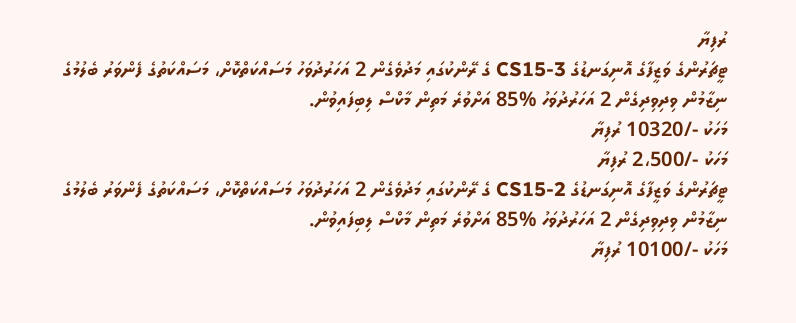ރުފިޔާ
ޓީޗަރުންގެ ވަޒީފާގެ އޮނިގަނޑުގެ CS15-3 ގެ ރޭންކުގައި މަދުވެގެން 2 އަހަރުދުވަހު މަސައްކަތްކޮށް، މަސައްކަތުގެ ފެންވަރު ބެލުމުގެ ނިޒާމުން ވިދިވިދިގެން 2 އަހަރުދުވަހު %85 އަށްވުރެ މަތިން މާކްސް ލިބިފައިވުން.
މަހަކު -/10320 ރުފިޔާ
މަހަކު -/2،500 ރުފިޔާ
ޓީޗަރުންގެ ވަޒީފާގެ އޮނިގަނޑުގެ CS15-2 ގެ ރޭންކުގައި މަދުވެގެން 2 އަހަރުދުވަހު މަސައްކަތްކޮށް، މަސައްކަތުގެ ފެންވަރު ބެލުމުގެ ނިޒާމުން ވިދިވިދިގެން 2 އަހަރުދުވަހު %85 އަށްވުރެ މަތިން މާކްސް ލިބިފައިވުން.
މަހަކު -/10100 ރުފިޔާ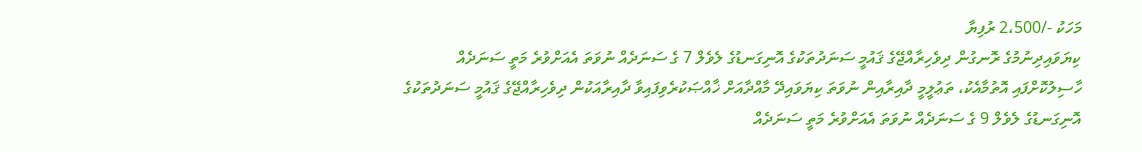މަހަކު -/2،500 ރުފިޔާ
ކިޔަވައިދިނުމުގެ ރޮނގުން ދިވެހިރާއްޖޭގެ ޤައުމީ ސަނަދުތަކުގެ އޮނިގަނޑުގެ ލެވެލް 7 ގެ ސަނަދެއް ނުވަތަ އެއަށްވުރެ މަތީ ސަނަދެއް ހާސިލުކޮށްފައި އޮތުމާއެކު، ތަޢުލީމީ ދާއިރާއިން ނުވަތަ ކިޔަވައިދޭ މާއްދާއަށް ޚާއްޞަކުރެވިފައިވާ ދާއިރާއަކުން ދިވެހިރާއްޖޭގެ ޤައުމީ ސަނަދުތަކުގެ  އޮނިގަނޑުގެ ލެވެލް 9 ގެ ސަނަދެއް ނުވަތަ އެއަށްވުރެ މަތީ ސަނަދެއް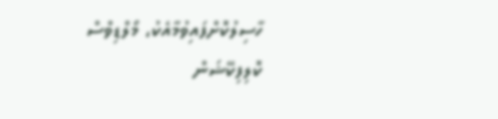ހާސިލުކޮށްފައިވުމާއެކު، މޯލްޑިވްސް ކޮލިފިކޭޝަން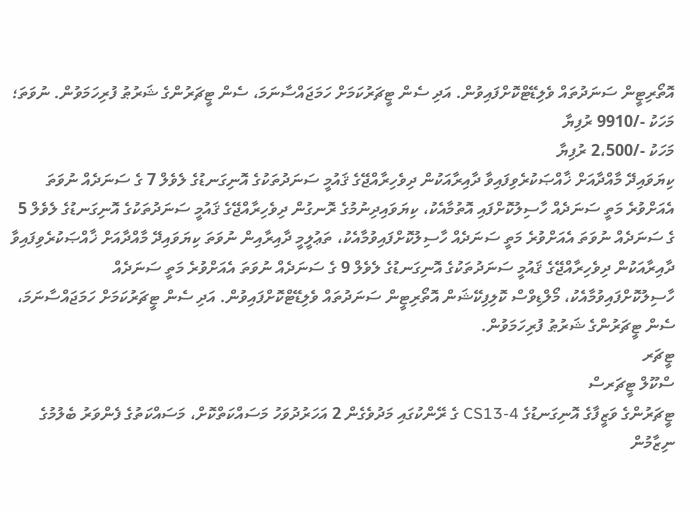އޮތޯރިޓީން ސަނަދުތައް ވެލިޑޭޓްކޮށްފައިވުން. އަދި ސެން ޓީޗަރުކަމަށް ހަމަޖައްސާނަމަ، ސެން ޓީޗަރުންގެ ޝަރުޠު ފުރިހަމަވުން. ނުވަތަ؛
މަހަކު -/9910 ރުފިޔާ
މަހަކު -/2،500 ރުފިޔާ
ކިޔަވައިދޭ މާއްދާއަށް ޚާއްޞަކުރެވިފައިވާ ދާއިރާއަކުން ދިވެހިރާއްޖޭގެ ޤައުމީ ސަނަދުތަކުގެ އޮނިގަނޑުގެ ލެވެލް 7 ގެ ސަނަދެއް ނުވަތަ އެއަށްވުރެ މަތީ ސަނަދެއް ހާސިލުކޮށްފައި އޮތުމާއެކު، ކިޔަވައިދިނުމުގެ ރޮނގުން ދިވެހިރާއްޖޭގެ ޤައުމީ ސަނަދުތަކުގެ އޮނިގަނޑުގެ ލެވެލް 5 ގެ ސަނަދެއް ނުވަތަ އެއަށްވުރެ މަތީ ސަނަދެއް ހާސިލުކޮށްފައިވުމާއެކު، ތަޢުލީމީ ދާއިރާއިން ނުވަތަ ކިޔަވައިދޭ މާއްދާއަށް ޚާއްޞަކުރެވިފައިވާ ދާއިރާއަކުން ދިވެހިރާއްޖޭގެ ޤައުމީ ސަނަދުތަކުގެ އޮނިގަނޑުގެ ލެވެލް 9 ގެ ސަނަދެއް ނުވަތަ އެއަށްވުރެ މަތީ ސަނަދެއް ހާސިލުކޮށްފައިވުމާއެކު، މޯލްޑިވްސް ކޮލިފިކޭޝަން އޮތޯރިޓީން ސަނަދުތައް ވެލިޑޭޓްކޮށްފައިވުން. އަދި ސެން ޓީޗަރުކަމަށް ހަމަޖައްސާނަމަ، ސެން ޓީޗަރުންގެ ޝަރުޠު ފުރިހަމަވުން.
ޓީޗަރ
ސްކޫލް ޓީޗަރސް
ޓީޗަރުންގެ ވަޒީފާގެ އޮނިގަނޑުގެ CS13-4 ގެ ރޭންކުގައި މަދުވެގެން 2 އަހަރުދުވަހު މަސައްކަތްކޮށް، މަސައްކަތުގެ ފެންވަރު ބެލުމުގެ ނިޒާމުން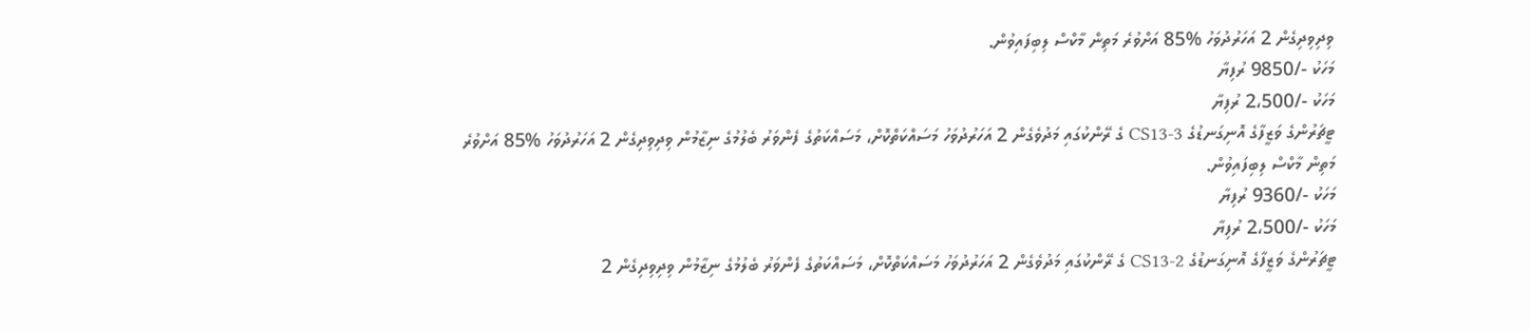ވިދިވިދިގެން 2 އަހަރުދުވަހު %85 އަށްވުރެ މަތިން މާކްސް ލިބިފައިވުން.
މަހަކު -/9850 ރުފިޔާ
މަހަކު -/2،500 ރުފިޔާ
ޓީޗަރުންގެ ވަޒީފާގެ އޮނިގަނޑުގެ CS13-3 ގެ ރޭންކުގައި މަދުވެގެން 2 އަހަރުދުވަހު މަސައްކަތްކޮށް، މަސައްކަތުގެ ފެންވަރު ބެލުމުގެ ނިޒާމުން ވިދިވިދިގެން 2 އަހަރުދުވަހު %85 އަށްވުރެ މަތިން މާކްސް ލިބިފައިވުން.
މަހަކު -/9360 ރުފިޔާ
މަހަކު -/2،500 ރުފިޔާ
ޓީޗަރުންގެ ވަޒީފާގެ އޮނިގަނޑުގެ CS13-2 ގެ ރޭންކުގައި މަދުވެގެން 2 އަހަރުދުވަހު މަސައްކަތްކޮށް، މަސައްކަތުގެ ފެންވަރު ބެލުމުގެ ނިޒާމުން ވިދިވިދިގެން 2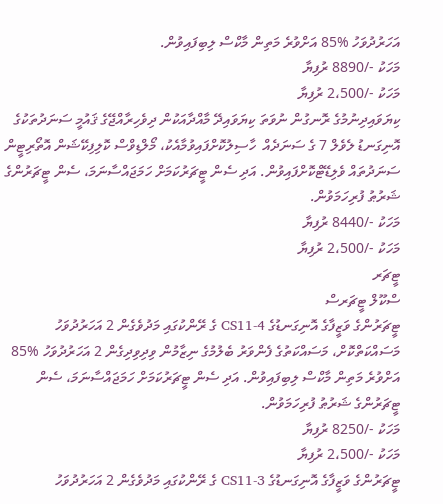އަހަރުދުވަހު %85 އަށްވުރެ މަތިން މާކްސް ލިބިފައިވުން.
މަހަކު -/8890 ރުފިޔާ
މަހަކު -/2،500 ރުފިޔާ
ކިޔަވައިދިނުމުގެ ރޮނގުން ނުވަތަ ކިޔަވައިދޭ މާއްދާއަކުން ދިވެހިރާއްޖޭގެ ޤައުމީ ސަނަދުތަކުގެ އޮނިގަނޑު ލެވެލް 7 ގެ ސަނަދެއް  ހާސިލުކޮށްފައިވުމާއެކު، މޯލްޑިވްސް ކޮލިފިކޭޝަން އޮތޯރިޓީން ސަނަދުތައް ވެލިޑޭޓްކޮށްފައިވުން. އަދި ސެން ޓީޗަރުކަމަށް ހަމަޖައްސާނަމަ، ސެން ޓީޗަރުންގެ ޝަރުޠު ފުރިހަމަވުން.
މަހަކު -/8440 ރުފިޔާ
މަހަކު -/2،500 ރުފިޔާ
ޓީޗަރ
ސްކޫލް ޓީޗަރސް
ޓީޗަރުންގެ ވަޒީފާގެ އޮނިގަނޑުގެ CS11-4 ގެ ރޭންކުގައި މަދުވެގެން 2 އަހަރުދުވަހު މަސައްކަތްކޮށް، މަސައްކަތުގެ ފެންވަރު ބެލުމުގެ ނިޒާމުން ވިދިވިދިގެން 2 އަހަރުދުވަހު %85 އަށްވުރެ މަތިން މާކްސް ލިބިފައިވުން. އަދި ސެން ޓީޗަރުކަމަށް ހަމަޖައްސާނަމަ، ސެން ޓީޗަރުންގެ ޝަރުޠު ފުރިހަމަވުން.
މަހަކު -/8250 ރުފިޔާ
މަހަކު -/2،500 ރުފިޔާ
ޓީޗަރުންގެ ވަޒީފާގެ އޮނިގަނޑުގެ CS11-3 ގެ ރޭންކުގައި މަދުވެގެން 2 އަހަރުދުވަހު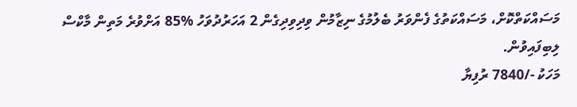މަސައްކަތްކޮށް، މަސައްކަތުގެ ފެންވަރު ބެލުމުގެ ނިޒާމުން ވިދިވިދިގެން 2 އަހަރުދުވަހު %85 އަށްވުރެ މަތިން މާކްސް ލިބިފައިވުން.
މަހަކު -/7840 ރުފިޔާ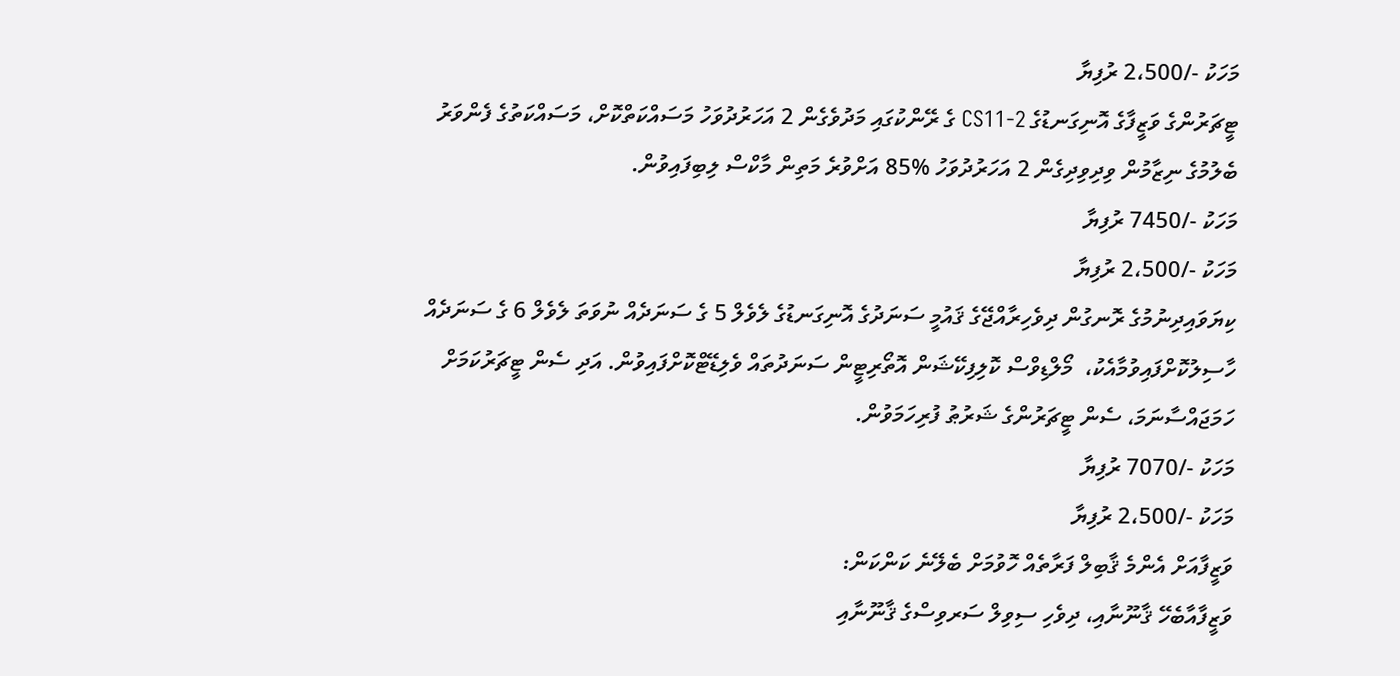މަހަކު -/2،500 ރުފިޔާ
ޓީޗަރުންގެ ވަޒީފާގެ އޮނިގަނޑުގެ 2-CS11 ގެ ރޭންކުގައި މަދުވެގެން 2 އަހަރުދުވަހު މަސައްކަތްކޮށް، މަސައްކަތުގެ ފެންވަރު ބެލުމުގެ ނިޒާމުން ވިދިވިދިގެން 2 އަހަރުދުވަހު %85 އަށްވުރެ މަތިން މާކްސް ލިބިފައިވުން.
މަހަކު -/7450 ރުފިޔާ
މަހަކު -/2،500 ރުފިޔާ
ކިޔަވައިދިނުމުގެ ރޮނގުން ދިވެހިރާއްޖޭގެ ޤައުމީ ސަނަދުގެ އޮނިގަނޑުގެ ލެވެލް 5 ގެ ސަނަދެއް ނުވަތަ ލެވެލް 6 ގެ ސަނަދެއް ހާސިލުކޮށްފައިވުމާއެކު،  މޯލްޑިވްސް ކޮލިފިކޭޝަން އޮތޯރިޓީން ސަނަދުތައް ވެލިޑޭޓްކޮށްފައިވުން. އަދި ސެން ޓީޗަރުކަމަށް ހަމަޖައްސާނަމަ، ސެން ޓީޗަރުންގެ ޝަރުޠު ފުރިހަމަވުން.
މަހަކު -/7070 ރުފިޔާ
މަހަކު -/2،500 ރުފިޔާ
ވަޒީފާއަށް އެންމެ ޤާބިލް ފަރާތެއް ހޮވުމަށް ބެލޭނެ ކަންކަން:
ވަޒީފާއާބެހޭ ޤާނޫނާއި، ދިވެހި ސިވިލް ސަރވިސްގެ ޤާނޫނާއި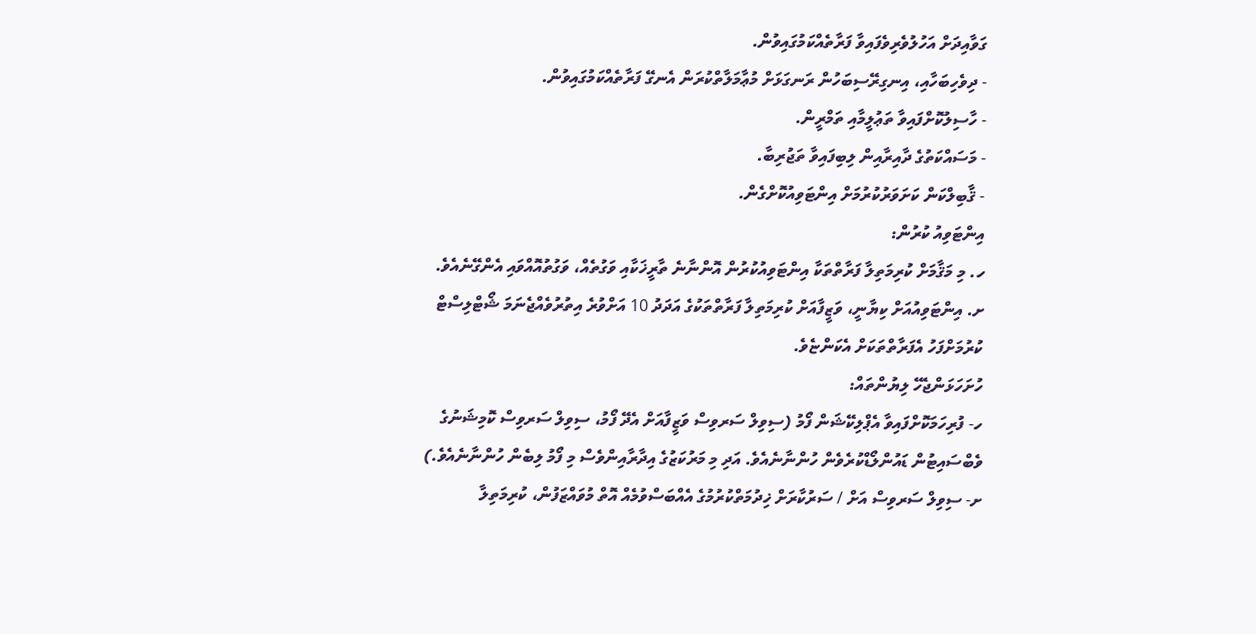ގަވާއިދަށް އަހުލުވެރިވެފައިވާ ފަރާތެއްކަމުގައިވުން.
- ދިވެހިބަހާއި، އިނގިރޭސިބަހުން ރަނގަޅަށް މުޢާމަލާތްކުރަން އެނގޭ ފަރާތެއްކަމުގައިވުން.
- ހާސިލުކޮށްފައިވާ ތަޢުލީމާއި ތަމްރީން.
- މަސައްކަތުގެ ދާއިރާއިން ލިބިފައިވާ ތަޖުރިބާ.
- ޤާބިލްކަން ކަށަވަރުކުރުމަށް އިންޓަވިއުކޮށްގެން.
އިންޓަވިއު ކުރުން:
ހ. މި މަޤާމަށް ކުރިމަތިލާ ފަރާތްތަކާ އިންޓަވިއުކުރުން އޮންނާނެ ތާރީޚަކާއި ވަގުތެއް، ވަގުތުއޮއްވައި އެންގޭނެއެވެ.
ށ. އިންޓަވިއުއަށް ކިޔާނީ، ވަޒީފާއަށް ކުރިމަތިލާ ފަރާތްތަކުގެ އަދަދު 10 އަށްވުރެ އިތުރުވެއްޖެނަމަ ޝޯޓްލިސްޓް ކުރުމަށްފަހު އެފަރާތްތަކަށް އެކަންޏެވެ.
ހުށަހަޅަންޖެހޭ ލިޔުންތައް:
ހ- ފުރިހަމަކޮށްފައިވާ އެޕްލިކޭޝަން ފޯމު (ސިވިލް ސަރވިސް ވަޒީފާއަށް އެދޭ ފޯމު، ސިވިލް ސަރވިސް ކޮމިޝަނުގެ ވެބްސައިޓުން ޑައުންލޯޑްކުރެވެން ހުންނާނެއެވެ. އަދި މި މަރުކަޒުގެ އިދާރާއިންވެސް މި ފޯމު ލިބެން ހުންނާނެއެވެ.)
ށ- ސިވިލް ސަރވިސް އަށް / ސަރުކާރަށް ޚިދުމަތްކުރުމުގެ އެއްބަސްވުމެއް އޮތް މުވައްޒަފުން، ކުރިމަތިލާ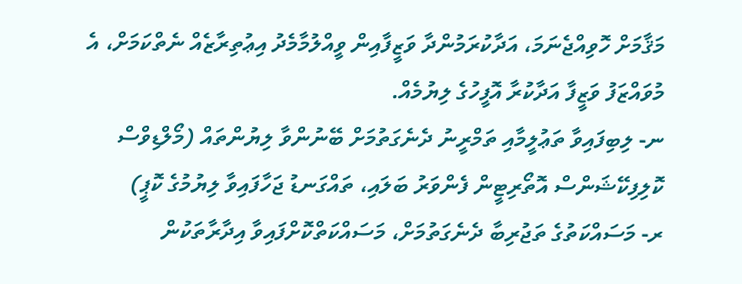މަޤާމަށް ހޮވިއްޖެނަމަ، އަދާކުރަމުންދާ ވަޒީފާއިން ވީއްލުމާމެދު އިޢުތިރާޒެއް ނެތްކަމަށް، އެ މުވައްޒަފު ވަޒީފާ އަދާކުރާ އޮފީހުގެ ލިޔުމެއް.
ނ- ލިބިފައިވާ ތަޢުލީމާއި ތަމްރީނު ދެނެގަތުމަށް ބޭނުންވާ ލިޔުންތައް (މޯލްޑިވްސް ކޮލިފިކޭޝަންސް އޮތޯރިޓީން ފެންވަރު ބަލައި، ތައްގަނޑު ޖަހާފައިވާ ލިޔުމުގެ ކޮޕީ)
ރ- މަސައްކަތުގެ ތަޖުރިބާ ދެނެގަތުމަށް، މަސައްކަތްކޮށްފައިވާ އިދާރާތަކުން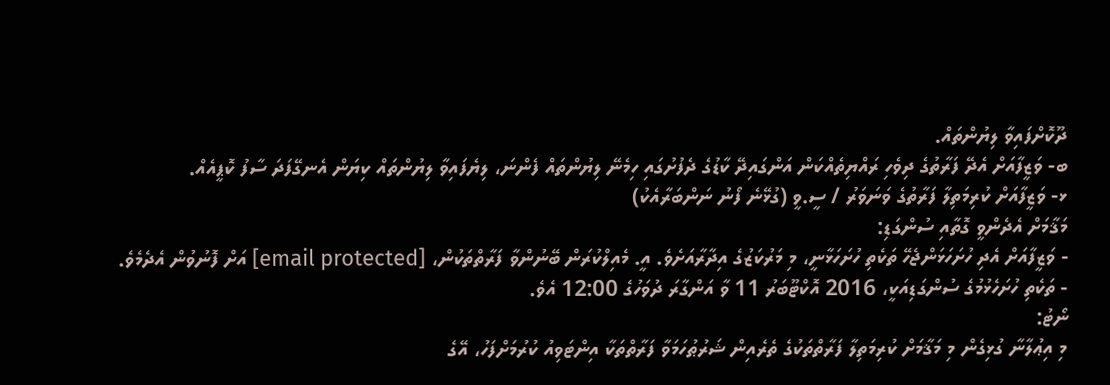ދޫކޮށްފައިވާ ލިޔުންތައް.
ބ- ވަޒީފާއަށް އެދޭ ފަރާތުގެ ދިވެހި ރައްޔިތެއްކަން އަންގައިދޭ ކާޑުގެ ދެފުށުގައި ހިމެނޭ ލިޔުންތައް ފެންނަ، ލިޔެފައިވާ ލިޔުންތައް ކިޔަން އެނގޭފަދަ ސާފު ކޮޕީއެއް.
ޅ- ވަޒީފާއަށް ކުރިމަތިލާ ފަރާތުގެ ވަނަވަރު / ސީ.ވީ (ގުޅޭނެ ފޯނު ނަންބަރާއެކު)
މަޤާމަށް އެދެންވީ ގޮތާއި ސުންގަޑި:
- ވަޒީފާއަށް އެދި ހުށަހަޅަންޖެހޭ ތަކެތި ހުށަހަޅާނީ، މި މަރުކަޒުގެ އިދާރާއަށެވެ. އީ. މެއިލްކުރަން ބޭނުންވާ ފަރާތްތަކުން، [email protected] އަށް ފޮނުވުން އެދެމެވެ.
- ތަކެތި ހުށަހެޅުމުގެ ސުންގަޑިއަކީ، 2016 އޮކްޓޫބަރު 11 ވާ އަންގާރަ ދުވަހުގެ 12:00 އެވެ.
ނޯޓު:
މި އިޢުލާނާ ގުޅިގެން މި މަޤާމަށް ކުރިމަތިލާ ފަރާތްތަކުގެ ތެރެއިން ޝަރުޠުހަމަވާ ފަރާތްތަކާ އިންޓަވިއު ކުރުމަށްފަހު، އޭގެ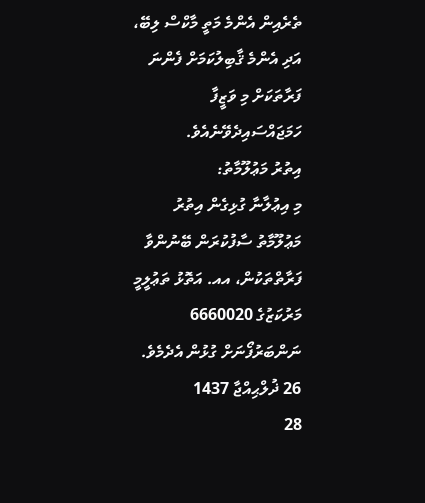ތެރެއިން އެންމެ މަތީ މާކްސް ލިބޭ، އަދި އެންމެ ޤާބިލުކަމަށް ފެންނަ ފަރާތަކަށް މި ވަޒީފާ ހަމަޖައްސައިދެވޭނެއެވެ.
އިތުރު މަޢުލޫމާތު:
މި އިޢުލާނާ ގުޅިގެން އިތުރު މަޢުލޫމާތު ސާފުކުރަން ބޭނުންވާ ފަރާތްތަކުން، އއ. އަތޮޅު ތަޢުލީމީ މަރުކަޒުގެ 6660020 ނަންބަރުފޯނަށް ގުޅުން އެދެމެވެ.
26 ޛުލްޙިއްޖާ 1437
28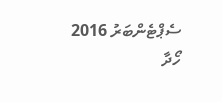ސެޕްޓެންބަރު 2016
ހޯދާ